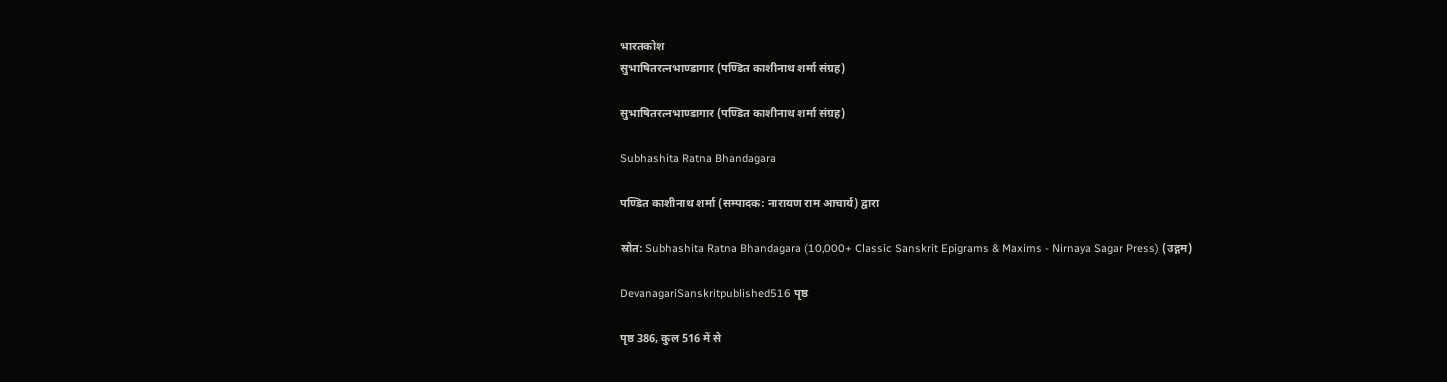भारतकोश
सुभाषितरत्नभाण्डागार (पण्डित काशीनाथ शर्मा संग्रह)

सुभाषितरत्नभाण्डागार (पण्डित काशीनाथ शर्मा संग्रह)

Subhashita Ratna Bhandagara

पण्डित काशीनाथ शर्मा (सम्पादक: नारायण राम आचार्य) द्वारा

स्रोत: Subhashita Ratna Bhandagara (10,000+ Classic Sanskrit Epigrams & Maxims - Nirnaya Sagar Press) (उद्गम)

DevanagariSanskritpublished516 पृष्ठ

पृष्ठ 386, कुल 516 में से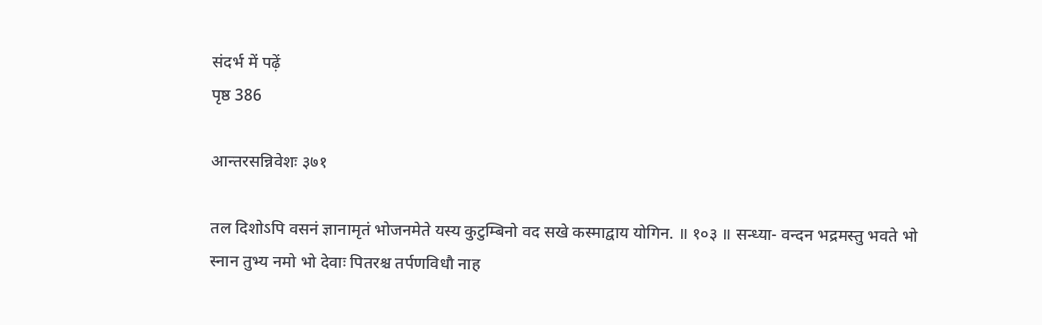संदर्भ में पढ़ें
पृष्ठ 386

आन्तरसन्निवेशः ३७१

तल दिशोऽपि वसनं ज्ञानामृतं भोजनमेते यस्य कुटुम्बिनो वद सखे कस्माद्वाय योगिन. ॥ १०३ ॥ सन्ध्या- वन्दन भद्रमस्तु भवते भो स्नान तुभ्य नमो भो देवाः पितरश्च तर्पणविधौ नाह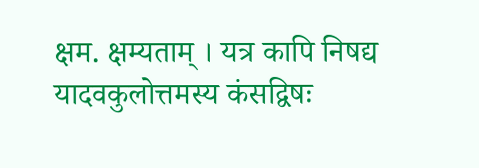क्षम. क्षम्यताम् । यत्र कापि निषद्य यादवकुलोत्तमस्य कंसद्विषः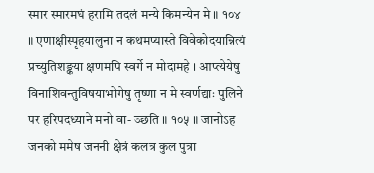स्मार स्मारमघं हरामि तदलं मन्ये किमन्येन मे ॥ १०४ ॥ एणाक्षीस्पृहयालुना न कथमप्यास्ते विवेकोदयान्नित्यं प्रच्युतिशङ्कया क्षणमपि स्वर्गे न मोदामहे । आप्त्येयेषु विनाशिवन्तुविषयाभोगेषु तृष्णा न मे स्वर्णद्याः पुलिने पर हरिपदध्याने मनो वा- ञ्छति ॥ १०५ ॥ जानोऽह जनको ममेष जननी क्षेत्रं कलत्र कुल पुत्रा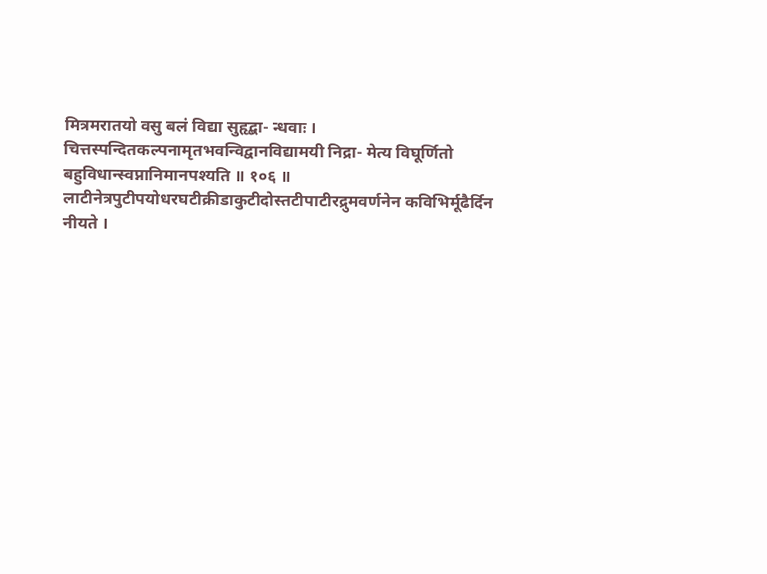मित्रमरातयो वसु बलं विद्या सुहृद्बा- न्धवाः । चित्तस्पन्दितकल्पनामृतभवन्विद्वानविद्यामयी निद्रा- मेत्य विघूर्णितो बहुविधान्स्वप्नानिमानपश्यति ॥ १०६ ॥ लाटीनेत्रपुटीपयोधरघटीक्रीडाकुटीदोस्तटीपाटीरद्रुमवर्णनेन कविभिर्मूढैर्दिन नीयते ।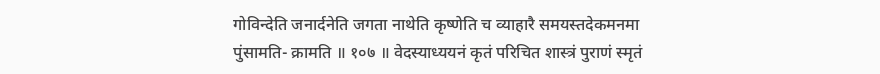गोविन्देति जनार्दनेति जगता नाथेति कृष्णेति च व्याहारै समयस्तदेकमनमा पुंसामति- क्रामति ॥ १०७ ॥ वेदस्याध्ययनं कृतं परिचित शास्त्रं पुराणं स्मृतं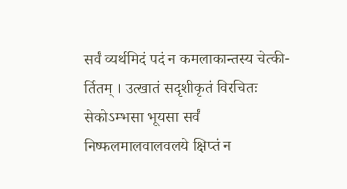सर्वं व्यर्थमिदं पदं न कमलाकान्तस्य चेत्की- र्तितम् । उत्खातं सदृशीकृतं विरचितः सेकोऽम्भसा भूयसा सर्वं निष्फलमालवालवलये क्षिप्तं न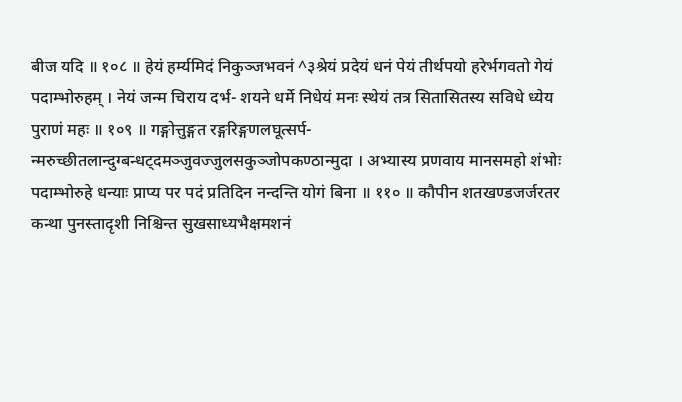बीज यदि ॥ १०८ ॥ हेयं हर्म्यमिदं निकुञ्जभवनं ^३श्रेयं प्रदेयं धनं पेयं तीर्थपयो हरेर्भगवतो गेयं पदाम्भोरुहम् । नेयं जन्म चिराय दर्भ- शयने धर्मे निधेयं मनः स्थेयं तत्र सितासितस्य सविधे ध्येय पुराणं महः ॥ १०९ ॥ गङ्गोत्तुङ्गत रङ्गरिङ्गणलघूत्सर्प- न्मरुच्छीतलान्दुग्बन्धट्दमञ्जुवज्जुलसकुञ्जोपकण्ठान्मुदा । अभ्यास्य प्रणवाय मानसमहो शंभोः पदाम्भोरुहे धन्याः प्राप्य पर पदं प्रतिदिन नन्दन्ति योगं बिना ॥ ११० ॥ कौपीन शतखण्डजर्जरतर कन्था पुनस्तादृशी निश्चिन्त सुखसाध्यभैक्षमशनं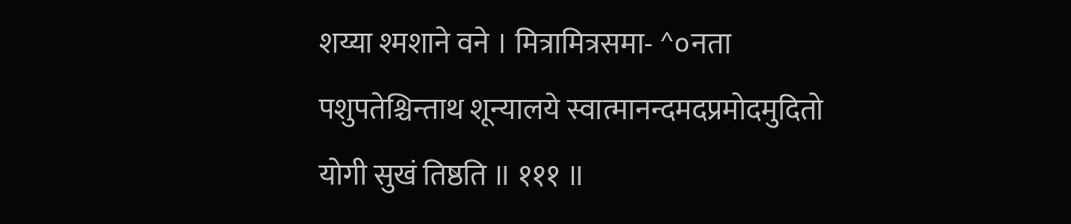शय्या श्मशाने वने । मित्रामित्रसमा- ^०नता पशुपतेश्चिन्ताथ शून्यालये स्वात्मानन्दमदप्रमोदमुदितो योगी सुखं तिष्ठति ॥ १११ ॥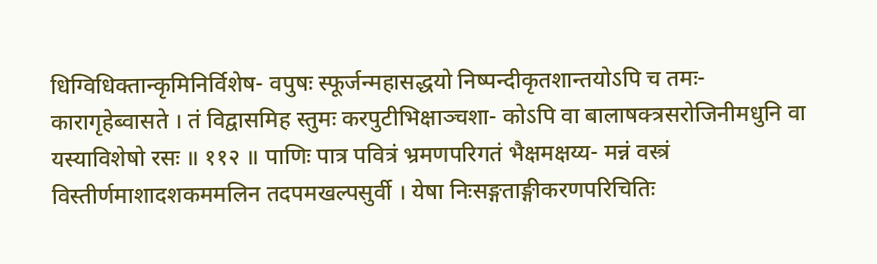धिग्विधिक्तान्कृमिनिर्विशेष- वपुषः स्फूर्जन्महासद्धयो निष्पन्दीकृतशान्तयोऽपि च तमः- कारागृहेब्वासते । तं विद्वासमिह स्तुमः करपुटीभिक्षाञ्चशा- कोऽपि वा बालाषक्त्रसरोजिनीमधुनि वा यस्याविशेषो रसः ॥ ११२ ॥ पाणिः पात्र पवित्रं भ्रमणपरिगतं भैक्षमक्षय्य- मन्नं वस्त्रं विस्तीर्णमाशादशकममलिन तदपमखल्पसुर्वी । येषा निःसङ्गताङ्गीकरणपरिचितिः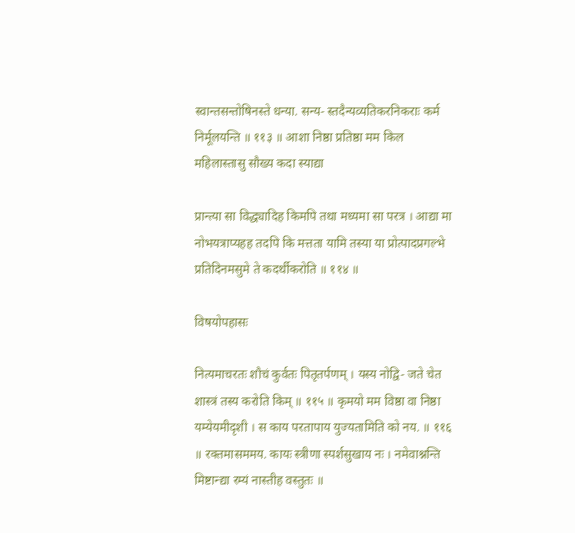स्वान्तसन्तोषिनस्ते धन्या. सन्य- स्तदैन्यव्यतिकरनिकराः कर्म निर्मूलयन्ति ॥ ११३ ॥ आशा निष्ठा प्रतिष्ठा मम किल महिलास्तासु सौख्य कदा स्याद्या

प्रान्त्या सा विद्ध्यादिह किमपि तथा मध्यमा सा परत्र । आद्या मा नोभयत्राप्यहह तदपि कि मत्तता यामि तस्या या प्रोत्पादप्रगल्भे प्रतिदिनमसुमे ते कदर्थीकरोति ॥ ११४ ॥

विषयोपहासः

नित्यमाचरतः शौचं कुर्वतः पितृतर्पणम् । यस्य नोद्वि- जते चेत शास्त्रं तस्य करोति किम् ॥ ११५ ॥ कृमयो मम विष्ठा वा निष्ठा यम्येयमीदृशी । स काय परतापाय युज्यतामिति को नय. ॥ ११६ ॥ रक्तमासममय. कायः स्त्रीणा स्पर्शसुखाय नः । नमेवाश्नन्ति मिष्टान्द्या रम्यं नास्तीह वस्तुतः ॥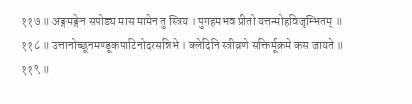११७ ॥ अङ्गमङ्गेन सपोड्य मास मामेन तु स्त्रिय । पुगहमभव प्रीतो यत्तन्मोहविजृम्भितम् ॥ ११८ ॥ उत्तानोच्छूनमण्डूकपाटिनोदरसन्निभे । क्लेदिनि स्त्रीव्रणे सक्तिर्मूक्रमे कस जायते ॥ ११९ ॥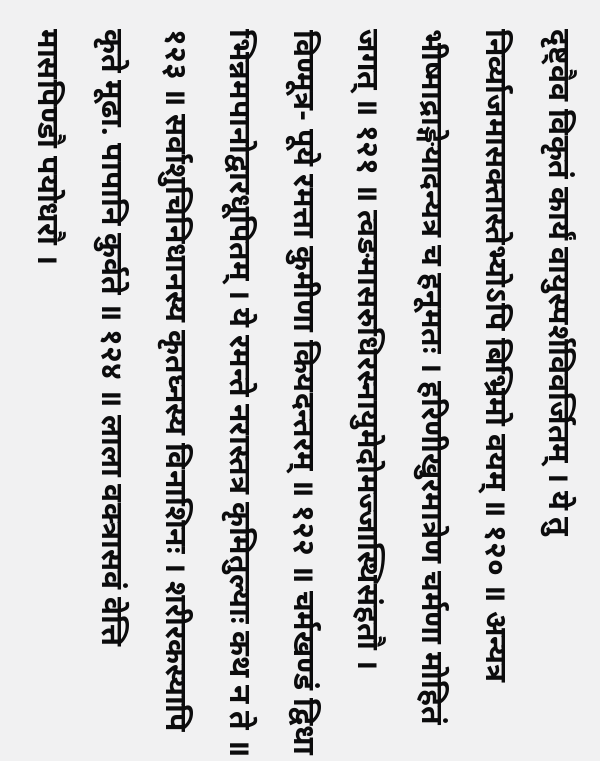दृष्ट्वैव विकृतं कार्यं वायुस्पर्शविवर्जितम् । ये तु निर्व्याजमासक्तास्तेभ्योऽपि बिभ्रिमो वयम् ॥ १२० ॥ अन्यत्र भीष्माद्राङ्गेयादन्यत्र च हनूमतः । हरिणीखुरमात्रेण चर्मणा मोहितं जगत् ॥ १२१ ॥ त्वङमासरुधिरस्नायुमेदोमज्जास्थिसंहतौ । विण्मूत्र- पूये रमत्ता कुमीणा कियदन्तरम् ॥ १२२ ॥ चर्मखण्डं द्विधा भिन्नमपानोद्वारधूपितम् । ये रमन्ते नरास्तत्र कृमितुल्याः कथ न ते ॥ १२३ ॥ सर्वाशुचिनिधानस्य कृतघ्नस्य विनाशिनः । शरीरकस्यापि कृते मूढा. पापानि कुर्वते ॥ १२४ ॥ लाला वक्त्रासवं वेत्ति मासपिण्डौ पयोधरौ ।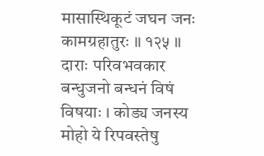मासास्थिकूटं जघन जनः कामग्रहातुरः ॥ १२५ ॥ दाराः परिवभवकार बन्धुजनो बन्धनं विषं विषयाः । कोड्य जनस्य मोहो ये रिपवस्तेषु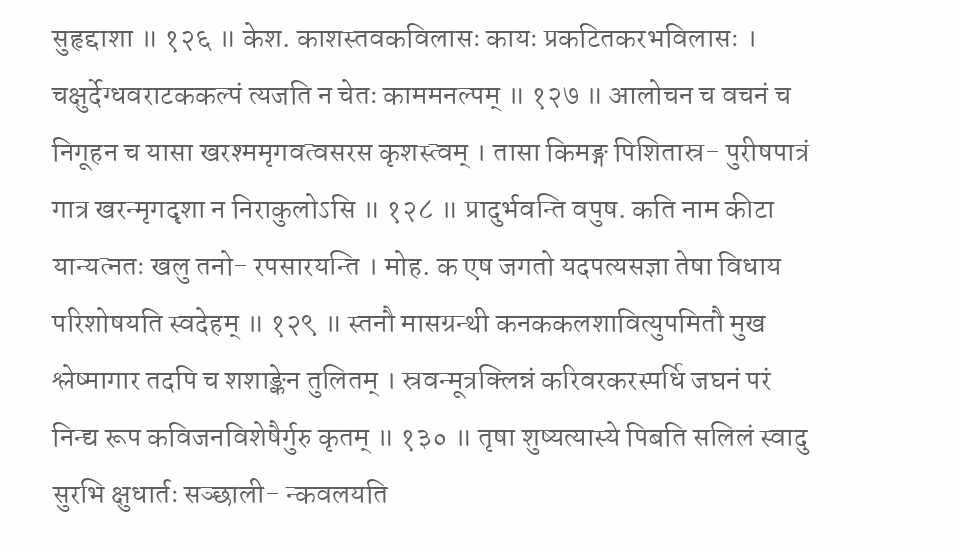सुहृद्दाशा ॥ १२६ ॥ केश. काशस्तवकविलासः कायः प्रकटितकरभविलासः । चक्षुर्देग्धवराटककल्पं त्यजति न चेतः काममनल्पम् ॥ १२७ ॥ आलोचन च वचनं च निगूहन च यासा खरश्ममृगवत्वसरस कृशस्त्वम् । तासा किमङ्ग पिशितास्र- पुरीषपात्रं गात्र खरन्मृगदृशा न निराकुलोऽसि ॥ १२८ ॥ प्रादुर्भवन्ति वपुष. कति नाम कीटा यान्यत्नतः खलु तनो- रपसारयन्ति । मोह. क एष जगतो यदपत्यसज्ञा तेषा विधाय परिशोषयति स्वदेहम् ॥ १२९ ॥ स्तनौ मासग्रन्थी कनककलशावित्युपमितौ मुख श्लेष्मागार तदपि च शशाङ्केन तुलितम् । स्रवन्मूत्रक्लिन्नं करिवरकरस्पर्धि जघनं परं निन्द्य रूप कविजनविशेषैर्गुरु कृतम् ॥ १३० ॥ तृषा शुष्यत्यास्ये पिबति सलिलं स्वादु सुरभि क्षुधार्तः सञ्छाली- न्कवलयति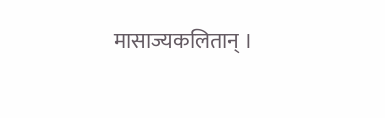मासाज्यकलितान् ।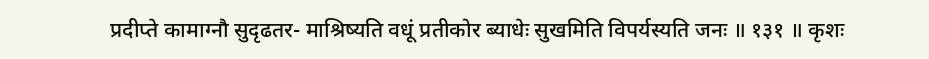प्रदीप्ते कामाग्नौ सुदृढतर- माश्रिष्यति वधूं प्रतीकोर ब्याधेः सुखमिति विपर्यस्यति जनः ॥ १३१ ॥ कृशः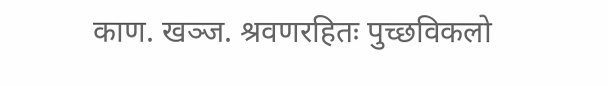काण. खञ्ज. श्रवणरहितः पुच्छविकलो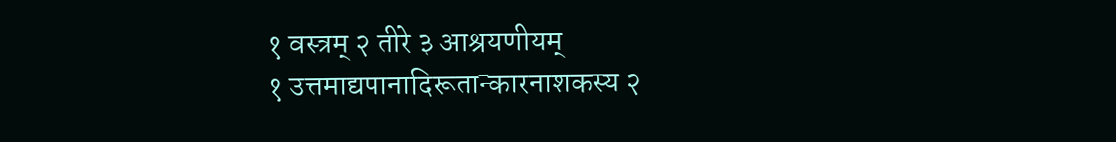१ वस्त्रम् २ तीरे ३ आश्रयणीयम्
१ उत्तमाद्यपानादिरूतान्कारनाशकस्य २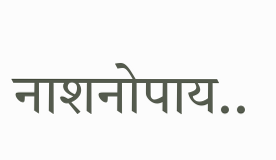नाशनोपाय..